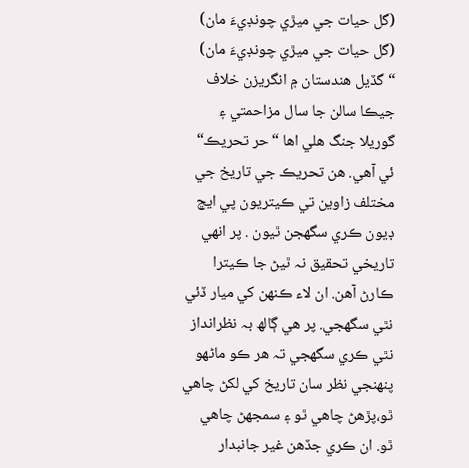(گل حيات جي ميڙي چونڊيءَ مان)
(گل حيات جي ميڙي چونڊيءَ مان)
“ گڏيل ھندستان ۾ انگريزن خلاف جيڪا سالن جا سال مزاحمتي ۽ گوريلا جنگ ھلي اھا “حر تحريڪ“ ئي آھي. ھن تحريڪ جي تاريخ جي مختلف زاوين تي ڪيتريون پي ايڇ ڊيون ڪري سگهجن ٿيون . پر انهي تاريخي تحقيق نہ ٿيڻ جا ڪيترا ڪارڻ آھن. ان لاء ڪنهن کي ميار ڏئي نٿي سگهجي. پر ھي ڳالھ بہ نظرانداز نٿي ڪري سگهجي تہ ھر ڪو ماڻھو پنهنجي نظر سان تاريخ کي لکڻ چاھي ٿو،پڙھڻ چاھي ٿو ۽ سمجهڻ چاھي ٿو. ان ڪري جڏھن غير جانبدار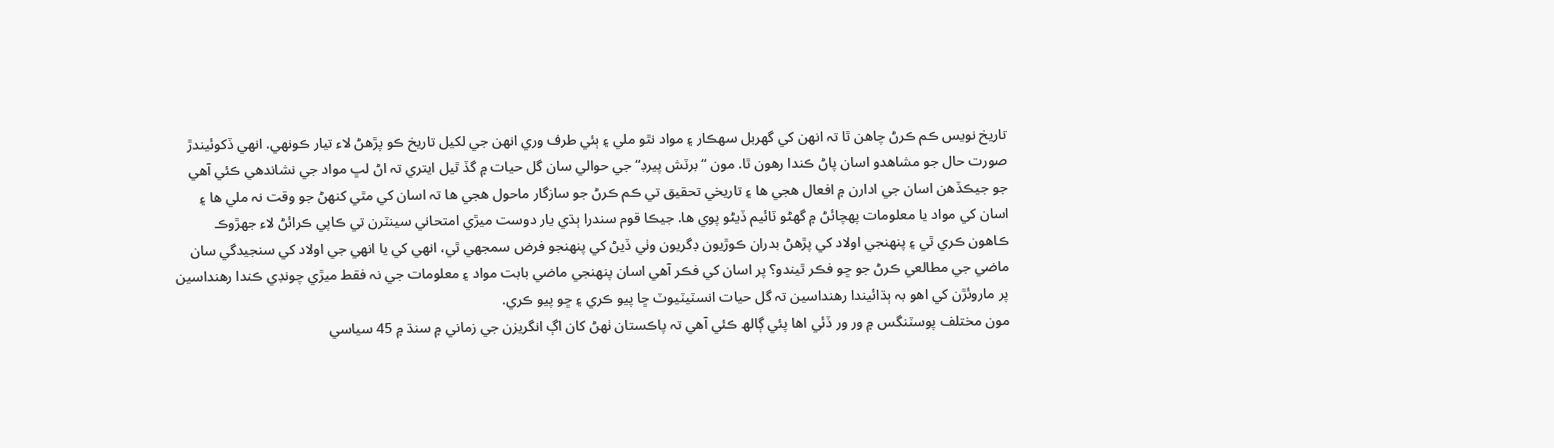تاريخ نويس ڪم ڪرڻ چاھن ٿا تہ انهن کي گھربل سھڪار ۽ مواد نٿو ملي ۽ ٻئي طرف وري انهن جي لکيل تاريخ ڪو پڙھڻ لاء تيار ڪونهي. انهي ڏکوئيندڙ صورت حال جو مشاھدو اسان پاڻ ڪندا رھون ٿا. مون “برٽش پيرڊ“ جي حوالي سان گل حيات ۾ گڏ ٿيل ايتري تہ اڻ لڀ مواد جي نشاندھي ڪئي آھي جو جيڪڏھن اسان جي ادارن ۾ افعال ھجي ھا ۽ تاريخي تحقيق تي ڪم ڪرڻ جو سازگار ماحول ھجي ھا تہ اسان کي مٿي کنهڻ جو وقت نہ ملي ھا ۽ اسان کي مواد يا معلومات پھچائڻ ۾ گھڻو ٽائيم ڏيڻو پوي ھا. جيڪا قوم سندرا ٻڌي يار دوست ميڙي امتحاني سينٽرن تي ڪاپي ڪرائڻ لاء جهڙوڪ ڪاھون ڪري ٿي ۽ پنهنجي اولاد کي پڙھڻ بدران ڪوڙيون ڊگريون وٺي ڏيڻ کي پنهنجو فرض سمجهي ٿي، انهي کي يا انهي جي اولاد کي سنجيدگي سان ماضي جي مطالعي ڪرڻ جو ڇو فڪر ٿيندو؟ پر اسان کي فڪر آھي اسان پنهنجي ماضي بابت مواد ۽ معلومات جي نہ فقط ميڙي چونڊي ڪندا رھنداسين پر ماروئڙن کي اھو بہ ٻڌائيندا رھنداسين تہ گل حيات انسٽيٽيوٽ ڇا پيو ڪري ۽ ڇو پيو ڪري.
مون مختلف پوسٽنگس ۾ ور ور ڏئي اھا پئي ڳالھ ڪئي آھي تہ پاڪستان ٺھڻ کان اڳ انگريزن جي زماني ۾ سنڌ ۾ 45 سياسي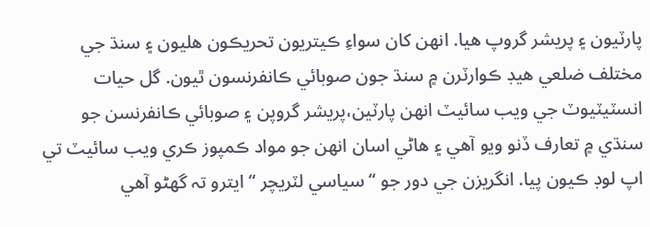پارٽيون ۽ پريشر گروپ ھيا. انهن کان سواءِ ڪيتريون تحريڪون ھليون ۽ سنڌ جي مختلف ضلعي ھيڊ ڪوارٽرن ۾ سنڌ جون صوبائي ڪانفرنسون ٿيون. گل حيات انسٽيٽيوٽ جي ويب سائيٽ انهن پارٽين،پريشر گروپن ۽ صوبائي ڪانفرنسن جو سنڌي ۾ تعارف ڏنو ويو آھي ۽ ھاڻي اسان انهن جو مواد ڪمپوز ڪري ويب سائيٽ تي اپ لوڊ ڪيون پيا. انگريزن جي دور جو “ سياسي لٽريچر “ ايترو تہ گھڻو آھي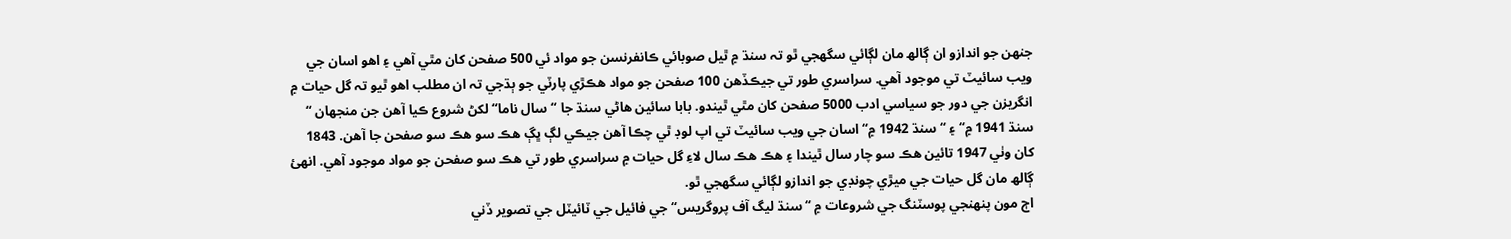جنهن جو اندازو ان ڳالھ مان لڳائي سگهجي ٿو تہ سنڌ ۾ ٿيل صوبائي ڪانفرنسن جو مواد ئي 500 صفحن کان مٿي آھي ۽ اھو اسان جي ويب سائيٽ تي موجود آھي. سراسري طور تي جيڪڏھن 100 صفحن جو مواد ھڪڙي پارٽي جو ٻڌجي تہ ان مطلب اھو ٿيو تہ گل حيات ۾ انگريزن جي دور جو سياسي ادب 5000 صفحن کان مٿي ٿيندو. بابا سائين ھاڻي سنڌ جا “سال ناما“ لکڻ شروع ڪيا آھن جن منجهان “ سنڌ 1941 ۾“ ۽ “ سنڌ 1942 ۾“ اسان جي ويب سائيٽ تي اپ لوڊ ٿي چڪا آھن جيڪي لڳ ڀڳ ھڪ سو ھڪ سو صفحن جا آھن. 1843 کان وٺي 1947 تائين ھڪ سو چار سال ٿيندا ۽ ھڪ ھڪ سال لاءِ گل حيات ۾ سراسري طور تي ھڪ سو صفحن جو مواد موجود آھي. انھئ ڳالھ مان گل حيات جي ميڙي چونڊي جو اندازو لڳائي سگهجي ٿو.
اڄ مون پنهنجي پوسٽنگ جي شروعات ۾ “سنڌ ليگ آف پروگريس“ جي فائيل جي ٽائيٽل جي تصوير ڏني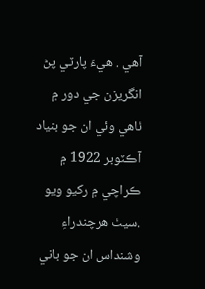آھي . ھيءَ پارٽي پڻ انگريزن جي دور ۾ ٺاھي وئي ان جو بنياد آڪٽوبر 1922 ۾ ڪراچي ۾ رکيو ويو .سيٺ ھرچندراءِ وشنداس ان جو باني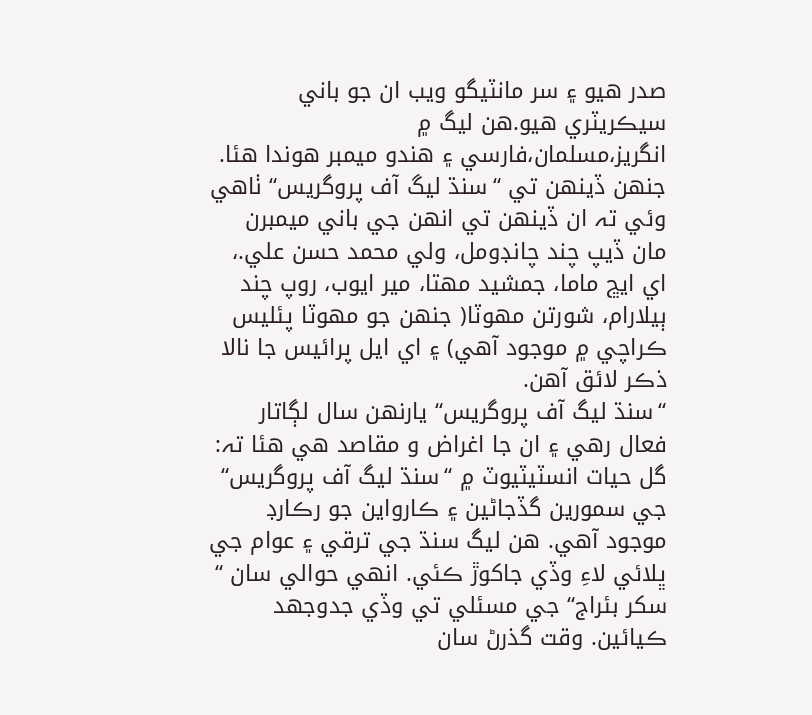صدر ھيو ۽ سر مانٽيگو ويب ان جو باني سيڪريٽري ھيو.ھن ليگ ۾ انگريز،مسلمان،فارسي ۽ ھندو ميمبر ھوندا ھئا. جنهن ڏينهن تي “سنڌ ليگ آف پروگريس“ ٺاھي وئي تہ ان ڏينهن تي انهن جي باني ميمبرن مان ڏيپ چند چانڊومل، ولي محمد حسن علي.، اي ايڇ ماما، جمشيد مھتا، مير ايوب، روپ چند ٻيلارام، شورتن مھوٽا( جنهن جو مھوٽا پئليس ڪراچي ۾ موجود آھي) ۽ اي ايل پرائيس جا نالا ذڪر لائق آھن.
“سنڌ ليگ آف پروگريس“ يارنهن سال لڳاتار فعال رھي ۽ ان جا اغراض و مقاصد ھي ھئا تہ:
گل حيات انسٽيٽيوٽ ۾ “سنڌ ليگ آف پروگريس“ جي سمورين گڏجاڻين ۽ ڪارواين جو رڪارڊ موجود آھي. ھن ليگ سنڌ جي ترقي ۽ عوام جي ڀلائي لاءِ وڏي جاکوڙ ڪئي. انهي حوالي سان “ سکر بئراج“ جي مسئلي تي وڏي جدوجهد ڪيائين. وقت گذرڻ سان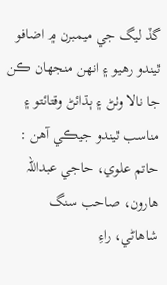گڏ ليگ جي ميمبرن ۾ اضافو ٿيندو رھيو ۽ انهن منجهان ڪن جا نالا وٺڻ ۽ ٻڌائڻ وقتائتو ۽ مناسب ٿيندو جيڪي آھن : حاتم علوي، حاجي عبداللہ ھارون، صاحب سنگ شاھاڻي، راءِ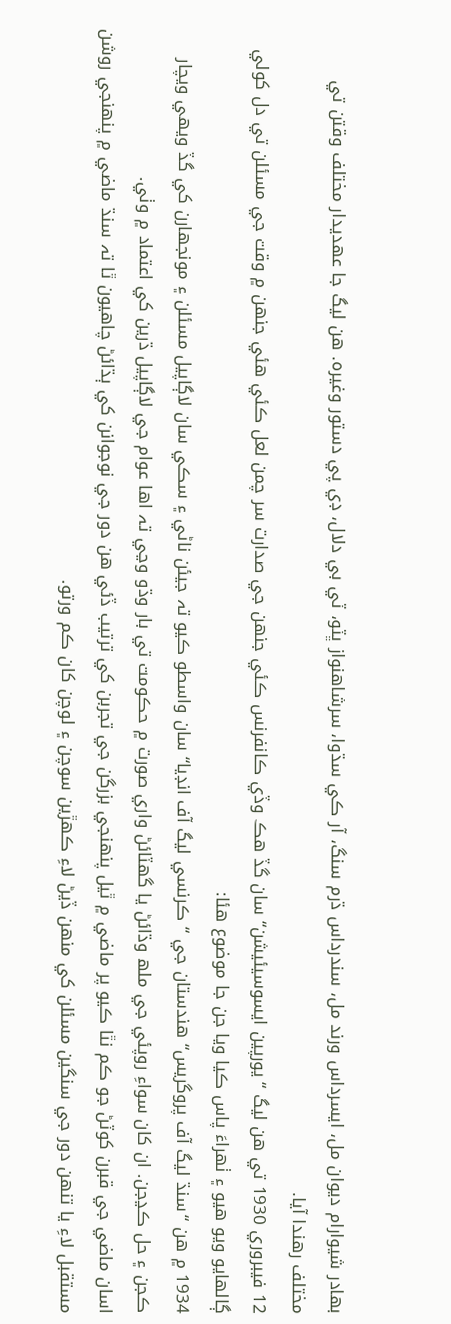بھادر شيوارام ديوان مل، ايسرداس ورند مل، سندرداس ڌرم سنگ، آر ڪي سڌوا، سرشاھنواز ڀٽو، ٽي بي دلال، ڊي پي دستور وغيره. ھن ليگ جا عھديدار مختلف وقتن تي مختلف رھندا آيا.
12 فيبروري 1930 تي ھن ليگ “يورپين ايسوسيئيشن“ سان گڏ ھڪ وڏي ڪانفرنس ڪئي جنهن جي صدارت سر چمن لعل ڪئي ھئي جنهن ۾ وقت جي مسئلن تي دل کولي ڳالھايو ويو ھيو ۽ ٺھراءَ پاس ڪيا ويا جن جا موضوع ھئا:
1934 ۾ ھن “سنڌ ليگ آف پروگريس“ ھندستان جي “ ڪرنسي ليگ آف انڊيا“ سان واسطو ڪيو تہ جيئن ناڻي ۽ سڪي سان لاڳاپيل مسئلن ۽ مونجهارن کي گڏ ويھي ويچار ڪجن ۽ حل ڪڍجن. ان کان سواءِ روپئي جي ملھ وڌائڻ يا گھٽائڻ واري صورت ۾ حڪومت تي بار وڌو وڃي تہ اھا عوام جي لاڳاپيل ڌرين کي اعتماد ۾ وٺي.
اسان ماضي جي قبرن کوٽڻ جو ڪم نٿا ڪيو پر ماضي ۾ ٿيل پنهنجي بزرگن جي تجربن کي ترتيب ڏئي ھن دور جي نوجوانن کي ٻڌائڻ چاھيون ٿا تہ سنڌ ماضي ۾ پنهنجي روشن مستقبل لاءِ يا تنهن دور جي سنگين مسئلن کي منهن ڏيڻ لاءِ ڪھڙين سوچن ۽ لوچن کان ڪم ورتو.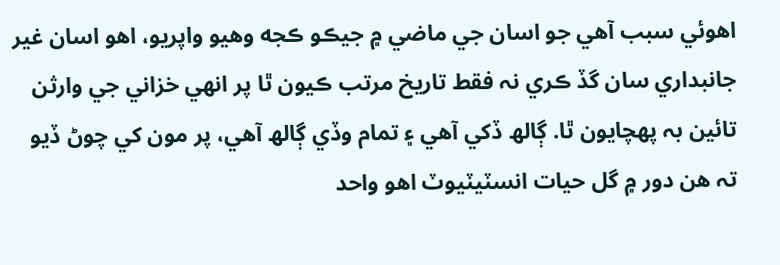اھوئي سبب آھي جو اسان جي ماضي ۾ جيڪو ڪجه وھيو واپريو، اھو اسان غير جانبداري سان گڏ ڪري نہ فقط تاريخ مرتب ڪيون ٿا پر انهي خزاني جي وارثن تائين بہ پھچايون ٿا. ڳالھ ڏکي آھي ۽ تمام وڏي ڳالھ آھي، پر مون کي چوڻ ڏيو تہ ھن دور ۾ گل حيات انسٽيٽيوٽ اھو واحد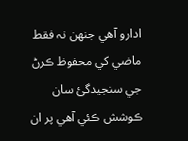ادارو آھي جنهن نہ فقط ماضي کي محفوظ ڪرڻ جي سنجيدگئ سان ڪوشش ڪئي آھي پر ان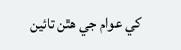کي عوام جي ھٿن تائين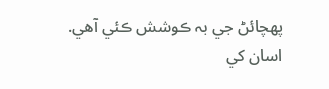پھچائڻ جي بہ ڪوشش ڪئي آھي. اسان کي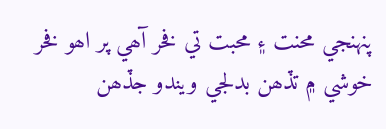پنهنجي محنت ۽ محبت تي فخر آھي پر اھو فخر خوشي ۾ تڏھن بدلجي ويندو جڏھن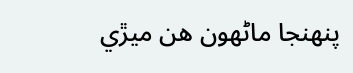پنهنجا ماڻھون ھن ميڙي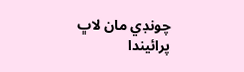چونڊي مان لاڀ پرائيندا